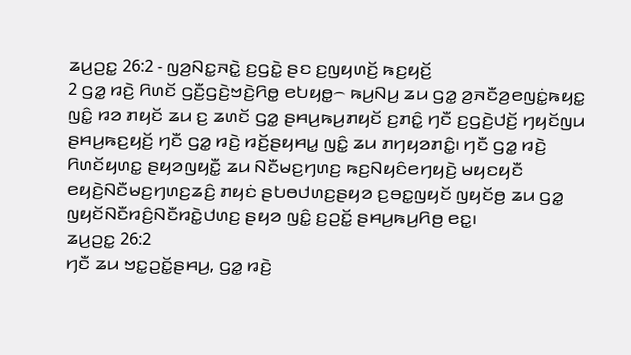ꤘꤣ꤬ꤑꤢ꤭ 26:2 - ꤜꤤ꤬ꤡꤢ꤭ꤏꤢꤧ꤭ ꤢ꤬ꤞꤢꤧ꤭ ꤔꤢ ꤢ꤬ꤜꤟꤛꤢꤩ꤬ ꤒꤢ꤬ꤟꤢꤩ꤬
2 ꤞꤤ꤭ ꤙꤢꤧ꤬ ꤖꤛꤢꤩ ꤞꤢꤪ꤬ꤞꤢꤧ꤬ꤠꤢꤧ꤬ꤖꤥ꤭ ꤕꤝꤟꤥ꤭꤮ ꤒꤣ꤬ꤡꤣ꤬ ꤘꤣ ꤞꤤ꤭ ꤤ꤬ꤏꤢꤪꤤ꤬ꤕꤜꤢꤦ꤭ꤒꤟꤢ꤭ ꤜꤢꤨ꤭ ꤙꤤ ꤊꤟꤢꤩ ꤘꤣ ꤢ꤬ ꤘꤛꤢꤩ ꤞꤤ꤭ ꤔꤌꤣ꤬ꤒꤣ꤬ꤊꤟꤢꤩ ꤢ꤬ꤊꤢꤨ꤭ ꤚꤢꤪ ꤢ꤬ꤞꤢꤧ꤬ꤓꤢꤩ꤬ ꤚꤟꤢꤩꤜꤣ ꤔꤌꤣ꤬ꤒꤢ꤬ꤟꤢꤩ꤬ ꤚꤢꤪ ꤞꤤ꤭ ꤙꤢꤧ꤬ ꤙꤢꤩ꤬ꤔꤟꤌꤣ꤭ ꤜꤢꤨ꤭ ꤘꤣ ꤊꤚꤟꤤꤊꤢꤨ꤭꤯ ꤚꤢꤪ ꤞꤤ꤭ ꤙꤢꤧ꤬ ꤖꤛꤢꤩꤟꤛꤢ꤭ ꤔꤟꤤꤜꤟꤢꤪ꤭ ꤘꤣ ꤡꤢꤪꤗꤢ꤬ꤚꤛꤢ꤬ ꤒꤢ꤬ꤡꤟꤢꤨꤕꤚꤟꤢꤧ꤬ ꤗꤟꤢꤟꤢꤪ ꤕꤟꤢꤧ꤬ꤡꤢꤪꤗꤢ꤬ꤚꤛꤢ꤬ꤘꤢꤨ꤬ ꤊꤟꤢꤦ ꤔꤝꤥꤓꤛꤢ꤬ꤔꤟꤤ ꤢ꤬ꤋꤢ꤭ꤜꤟꤢꤩ ꤜꤟꤢꤩꤥ꤬ ꤘꤣ ꤞꤤ꤭ ꤜꤟꤢꤩꤡꤢꤪꤙꤢꤨ꤬ꤡꤢꤪꤙꤢꤧ꤭ꤓꤛꤢ꤬ ꤔꤟꤤ ꤜꤢꤨ꤭ ꤢ꤬ꤑꤢꤩ꤭ ꤔꤌꤣ꤬ꤒꤣ꤬ꤖꤥ꤬ ꤕꤢ꤭꤯
ꤘꤣ꤬ꤑꤢ꤭ 26:2
ꤚꤢꤪ ꤘꤣ ꤠꤢ꤭ꤑꤢꤩ꤭ꤔꤌꤣ꤬, ꤞꤤ꤭ ꤙꤢꤧ꤬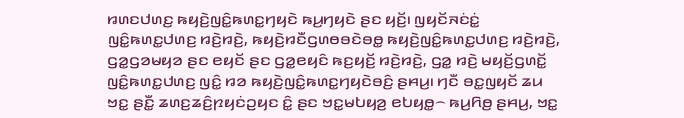ꤙꤛꤢꤓꤛꤢ꤬ ꤒꤟꤢꤧ꤬ꤜꤢꤨ꤭ꤒꤛꤢ꤭ꤚꤟꤢꤧ ꤒꤣ꤬ꤚꤟꤢꤧ ꤔꤢ ꤟꤢꤩ꤬꤯ ꤜꤟꤢꤩꤏꤢꤦꤢꤦ꤭ ꤜꤢꤨ꤭ꤒꤛꤢ꤭ꤓꤛꤢ꤬ ꤙꤢꤧ꤬ꤙꤢꤧ꤬, ꤒꤟꤢꤧ꤬ꤙꤢꤪꤞꤛꤥꤋꤢꤧꤋꤥ꤭ ꤒꤟꤢꤧ꤬ꤜꤢꤨ꤭ꤒꤛꤢ꤭ꤓꤛꤢ꤬ ꤙꤢꤧ꤬ꤙꤢꤧ꤬, ꤞꤤ꤭ꤞꤤꤗꤟꤤ ꤔꤢ ꤕꤟꤢꤩ ꤔꤢ ꤞꤤ꤭ꤕꤟꤢꤨ ꤒꤢ꤬ꤟꤢꤩ꤬ ꤙꤢꤧ꤬ꤙꤢꤧ꤬, ꤞꤤ꤭ ꤙꤢꤧ꤬ ꤗꤟꤢꤩ꤬ꤞꤛꤢꤩ꤭ ꤜꤢꤨ꤭ꤒꤛꤢ꤭ꤓꤛꤢ꤬ ꤜꤢꤨ꤭ ꤙꤤ ꤒꤟꤢꤧ꤬ꤜꤢꤨ꤭ꤒꤛꤢ꤭ꤚꤟꤢꤧꤋꤢꤨ꤬ ꤔꤌꤣ꤬꤯ ꤚꤢꤪ ꤋꤢ꤭ꤜꤟꤢꤩ ꤘꤣ ꤠꤢ꤭ ꤔꤢꤪ꤭ ꤘꤛꤢ꤬ꤘꤢꤨ꤬ꤐꤟꤢꤦꤑꤟꤢ ꤢꤨ꤭ ꤔꤢ ꤠꤢ꤭ꤗꤝꤟꤤ꤬ ꤕꤝꤟꤥ꤭꤮ ꤒꤣ꤬ꤖꤥ꤬ ꤔꤌꤣ꤬, ꤠꤢ꤭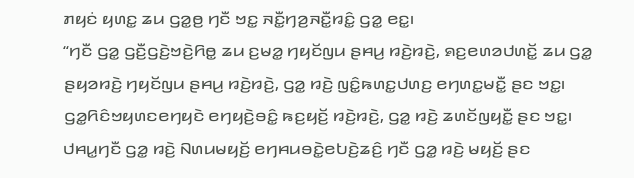ꤊꤟꤢꤦ ꤟꤛꤢ꤭ ꤘꤣ ꤞꤤ꤭ꤥ꤬ ꤚꤢꤪ ꤠꤢ꤭ ꤏꤢꤪ꤭ꤚꤤ꤬ꤏꤢꤪ꤭ꤙꤢꤨ꤭ ꤞꤤ꤭ ꤕꤢ꤭꤯
“ꤚꤢꤪ ꤞꤤ꤭ ꤞꤢꤪ꤬ꤞꤢꤧ꤬ꤠꤢꤧ꤬ꤖꤥ꤭ ꤘꤣ ꤢ꤬ꤗꤤ꤭ ꤚꤟꤢꤩꤜꤣ ꤔꤌꤣ꤬ ꤙꤢꤧ꤬ꤙꤢꤧ꤬, ꤎꤢ꤬ꤕꤛꤤꤓꤛꤢꤩ꤭ ꤘꤣ ꤞꤤ꤭ ꤔꤟꤤꤙꤢꤧ꤬ ꤚꤟꤢꤩꤜꤣ ꤔꤌꤣ꤬ ꤙꤢꤧ꤬ꤙꤢꤧ꤬, ꤞꤤ꤭ ꤙꤢꤧ꤬ ꤜꤢꤨ꤭ꤒꤛꤢ꤭ꤓꤛꤢ꤬ ꤕꤚꤛꤢ꤭ꤗꤢꤪ꤭ ꤔꤢ ꤠꤢ꤭꤯ ꤞꤤ꤭ꤖꤢꤨꤠꤟꤛꤢꤕꤚꤟꤢꤧ ꤕꤚꤟꤢꤧ꤬ꤋꤢꤨ꤭ ꤒꤢ꤬ꤟꤢꤩ꤬ ꤙꤢꤧ꤬ꤙꤢꤧ꤬, ꤞꤤ꤭ ꤙꤢꤧ꤬ ꤘꤛꤢꤩꤜꤟꤢꤪ꤭ ꤔꤢ ꤠꤢ꤭꤯
ꤓꤌꤣ꤭ꤚꤢꤪ ꤞꤤ꤭ ꤙꤢꤧ꤬ ꤡꤛꤣꤗꤟꤢꤩ꤬ ꤕꤚꤌꤣꤋꤢꤧ꤭ꤕꤝꤢꤧ꤬ꤘꤢꤨ꤬ ꤚꤢꤪ ꤞꤤ꤭ ꤙꤢꤧ꤬ ꤗꤟꤢꤩ꤬ ꤔꤢ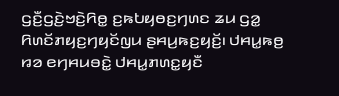ꤞꤢꤪ꤬ꤞꤢꤧ꤬ꤠꤢꤧ꤬ꤖꤥ꤭ ꤢ꤬ꤒꤝꤟꤥꤢ꤬ꤚꤛꤢ ꤘꤣ ꤞꤤ꤭ ꤖꤛꤢꤩꤊꤟꤢ꤬ꤚꤟꤢꤩꤜꤣ ꤔꤌꤣ꤬ꤒꤢ꤬ꤟꤢꤩ꤬꤯ ꤓꤌꤣ꤭ꤒꤥ꤬ ꤙꤤ ꤕꤚꤌꤣꤋꤢꤧ꤭ ꤓꤌꤣ꤭ꤊꤛꤢ꤭ꤟꤢꤪ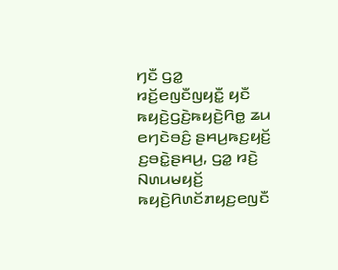ꤚꤢꤪ ꤞꤤ꤭ ꤙꤢꤩ꤬ꤕꤜꤢꤪꤜꤟꤢꤪ꤭ ꤟꤢꤪ ꤒꤟꤢꤧ꤬ꤞꤢꤧ꤬ꤒꤟꤢꤧ꤬ꤖꤥ꤭ ꤘꤣ ꤕꤚꤢꤧꤋꤢꤨ꤬ ꤔꤌꤣ꤬ꤒꤢ꤬ꤟꤢꤩ꤬ ꤢ꤬ꤋꤢꤧ꤭ꤔꤌꤣ꤬, ꤞꤤ꤭ ꤙꤢꤧ꤬ ꤡꤛꤣꤗꤟꤢꤩ꤬ ꤒꤟꤢꤧ꤬ꤖꤛꤢꤩꤊꤟꤢ꤬ꤕꤜꤢꤪ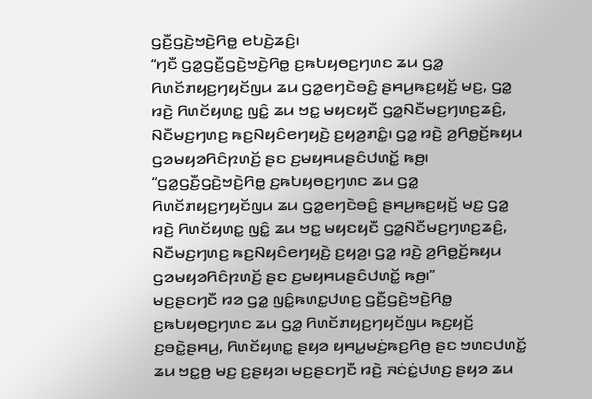ꤞꤢꤪ꤬ꤞꤢꤧ꤬ꤠꤢꤧ꤬ꤖꤥ꤭ ꤕꤝꤢꤧ꤬ꤘꤢꤨ꤬꤯
“ꤚꤢꤪ ꤞꤤ꤭ꤞꤢꤪ꤬ꤞꤢꤧ꤬ꤠꤢꤧ꤬ꤖꤥ꤭ ꤢ꤬ꤒꤝꤟꤥꤢ꤬ꤚꤛꤢ ꤘꤣ ꤞꤤ꤭ ꤖꤛꤢꤩꤊꤟꤢ꤬ꤚꤟꤢꤩꤜꤣ ꤘꤣ ꤞꤤ꤭ꤕꤚꤢꤧꤋꤢꤨ꤬ ꤔꤌꤣ꤬ꤒꤢ꤬ꤟꤢꤩ꤬ ꤗꤢ꤬, ꤞꤤ꤭ ꤙꤢꤧ꤬ ꤖꤛꤢꤩꤟꤛꤢ꤭ ꤜꤢꤨ꤭ ꤘꤣ ꤠꤢ꤭ ꤗꤟꤢꤟꤢꤪ ꤞꤤ꤭ꤡꤢꤪꤗꤢ꤬ꤚꤛꤢ꤬ꤘꤢꤨ꤬, ꤡꤢꤪꤗꤢ꤬ꤚꤛꤢ꤬ ꤒꤢ꤬ꤡꤟꤢꤨꤕꤚꤟꤢꤧ꤬ ꤢ꤬ꤟꤤ꤬ꤊꤢꤨ꤭꤯ ꤞꤤ꤭ ꤙꤢꤧ꤬ ꤤ꤬ꤖꤥ꤭ꤢꤩ꤬ꤒꤟꤣ ꤞꤤꤗꤟꤤꤖꤢꤨꤐꤛꤢꤩ꤬ ꤔꤢ ꤢ꤬ꤗꤟꤌꤣꤔꤢꤨꤓꤛꤢꤩ꤭ ꤒꤥ꤬꤯
“ꤞꤤ꤭ꤞꤢꤪ꤬ꤞꤢꤧ꤬ꤠꤢꤧ꤬ꤖꤥ꤭ ꤢ꤬ꤒꤝꤟꤥꤢ꤬ꤚꤛꤢ ꤘꤣ ꤞꤤ꤭ ꤖꤛꤢꤩꤊꤟꤢ꤬ꤚꤟꤢꤩꤜꤣ ꤘꤣ ꤞꤤ꤭ꤕꤚꤢꤧꤋꤢꤨ꤬ ꤔꤌꤣ꤬ꤒꤢ꤬ꤟꤢꤩ꤬ ꤗꤢ꤬ ꤞꤤ꤭ ꤙꤢꤧ꤬ ꤖꤛꤢꤩꤟꤛꤢ꤭ ꤜꤢꤨ꤭ ꤘꤣ ꤠꤢ꤭ ꤗꤟꤢꤟꤢꤪ ꤞꤤ꤭ꤡꤢꤪꤗꤢ꤬ꤚꤛꤢ꤬ꤘꤢꤨ꤬, ꤡꤢꤪꤗꤢ꤬ꤚꤛꤢ꤬ ꤒꤢ꤬ꤡꤟꤢꤨꤕꤚꤟꤢꤧ꤬ ꤢ꤬ꤟꤤ꤬꤯ ꤞꤤ꤭ ꤙꤢꤧ꤬ ꤤ꤬ꤖꤥ꤭ꤢꤩ꤬ꤒꤟꤣ ꤞꤤꤗꤟꤤꤖꤢꤨꤐꤛꤢꤩ꤬ ꤔꤢ ꤢ꤬ꤗꤟꤌꤣꤔꤢꤨꤓꤛꤢꤩ꤭ ꤒꤥ꤬꤯”
ꤗꤢ꤬ꤔꤢꤚꤢꤪ ꤙꤤ ꤞꤤ꤭ ꤜꤢꤨ꤭ꤒꤛꤢ꤭ꤓꤛꤢ꤬ ꤞꤢꤪ꤬ꤞꤢꤧ꤬ꤠꤢꤧ꤬ꤖꤥ꤭ ꤢ꤬ꤒꤝꤟꤥꤢ꤬ꤚꤛꤢ ꤘꤣ ꤞꤤ꤭ ꤖꤛꤢꤩꤊꤟꤢ꤬ꤚꤟꤢꤩꤜꤣ ꤒꤢ꤬ꤟꤢꤩ꤬ ꤢ꤬ꤋꤢꤧ꤭ꤔꤌꤣ꤬, ꤖꤛꤢꤩꤟꤛꤢ꤭ ꤔꤟꤤ ꤟꤌꤣ꤭ꤗꤢꤦ꤬ꤒꤢ꤬ꤖꤥ꤬ ꤔꤢ ꤠꤛꤢꤓꤛꤢꤩ꤭ ꤘꤣ ꤠꤢ꤭ꤥ꤬ ꤗꤢ꤬ ꤢ꤬ꤔꤟꤤ꤯ ꤗꤢ꤬ꤔꤢꤚꤢꤪ ꤙꤢꤧ꤬ ꤏꤢꤦꤢꤦ꤭ꤓꤛꤢ꤬ ꤔꤟꤤ ꤘꤣ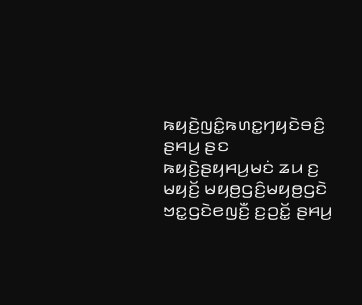ꤒꤟꤢꤧ꤬ꤜꤢꤨ꤭ꤒꤛꤢ꤭ꤚꤟꤢꤧꤋꤢꤨ꤬ ꤔꤌꤣ꤬ ꤔꤢ ꤒꤟꤢꤧ꤬ꤔꤟꤌꤣ꤬ꤗꤢꤦ ꤘꤣ ꤢ꤬ ꤗꤟꤢꤩ꤬ ꤗꤟꤥ꤬ꤞꤢꤨ꤬ꤗꤟꤥ꤬ꤞꤢꤧ ꤠꤢ꤭ꤞꤢꤧꤕꤜꤢꤪ꤬ ꤢ꤬ꤑꤢꤩ꤭ ꤔꤌꤣ꤬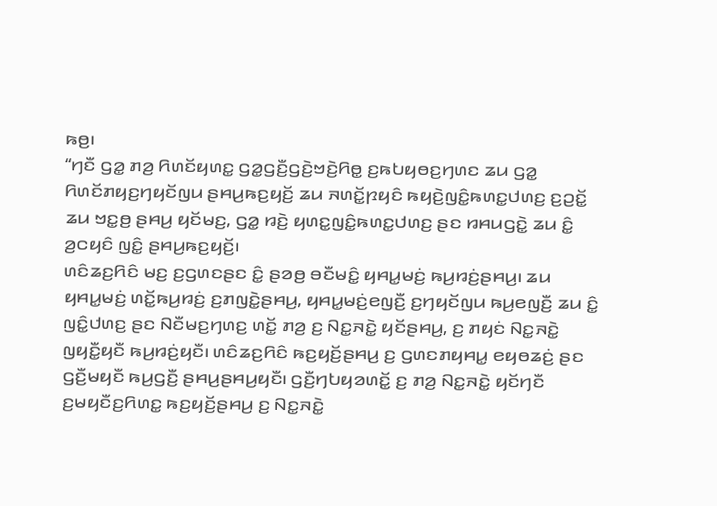ꤒꤥ꤬꤯
“ꤚꤢꤪ ꤞꤤ꤭ ꤊꤤ꤬ ꤖꤛꤢꤩꤟꤛꤢ꤭ ꤞꤤ꤭ꤞꤢꤪ꤬ꤞꤢꤧ꤬ꤠꤢꤧ꤬ꤖꤥ꤭ ꤢ꤬ꤒꤝꤟꤥꤢ꤬ꤚꤛꤢ ꤘꤣ ꤞꤤ꤭ ꤖꤛꤢꤩꤊꤟꤢ꤬ꤚꤟꤢꤩꤜꤣ ꤔꤌꤣ꤬ꤒꤢ꤬ꤟꤢꤩ꤬ ꤘꤣ ꤏꤛꤢꤩ꤭ꤐꤟꤢꤨ ꤒꤟꤢꤧ꤬ꤜꤢꤨ꤭ꤒꤛꤢ꤭ꤓꤛꤢ꤬ ꤢ꤬ꤑꤢꤩ꤭ ꤘꤣ ꤠꤢ꤭ꤥ꤬ ꤔꤌꤣ꤬ ꤟꤢꤩꤗꤢ꤬, ꤞꤤ꤭ ꤙꤢꤧ꤬ ꤟꤛꤢ꤭ꤜꤢꤨ꤭ꤒꤛꤢ꤭ꤓꤛꤢ꤬ ꤔꤢ ꤙꤌꤣꤞꤢꤧ꤭ ꤘꤣ ꤢꤨ꤭ ꤤ꤬ꤍꤟꤢꤨ ꤜꤢꤨ꤭ ꤔꤌꤣ꤬ꤒꤢ꤬ꤟꤢꤩ꤬꤯
ꤛꤢꤨꤘꤢ꤬ꤖꤢꤨ ꤗꤢ꤬ ꤢ꤬ꤞꤛꤢꤔꤢ ꤢꤨ꤭ ꤔꤤꤥ꤬ ꤋꤢꤪꤗꤢꤨ꤭ ꤟꤌꤣ꤭ꤗꤢꤦ꤬ ꤒꤣ꤬ꤙꤢꤦ꤬ꤔꤌꤣ꤬꤯ ꤘꤣ ꤟꤌꤣ꤭ꤗꤢꤦ꤬ ꤛꤢꤩ꤭ꤒꤣ꤬ꤙꤢꤦ꤬ ꤢ꤬ꤊꤜꤢꤧ꤭ꤔꤌꤣ꤬, ꤟꤌꤣ꤭ꤗꤢꤦ꤬ꤕꤜꤢꤪ꤬ ꤢ꤬ꤚꤟꤢꤩꤜꤣ ꤒꤣ꤬ꤕꤜꤢꤪ꤬ ꤘꤣ ꤢꤨ꤭ ꤜꤢꤨ꤭ꤓꤛꤢ꤬ ꤔꤢ ꤡꤢꤪꤗꤢ꤬ꤚꤛꤢ꤬ ꤛꤢꤩ꤭ ꤊꤤ꤬ ꤢ꤬ ꤡꤢ꤭ꤏꤢꤧ꤭ ꤟꤢꤩꤔꤌꤣ꤬, ꤢ꤬ ꤊꤟꤢꤦ ꤡꤢ꤭ꤏꤢꤧ꤭ ꤜꤟꤢꤪ꤭ꤟꤢꤪ ꤒꤣ꤬ꤙꤢꤦ꤬ꤟꤢꤪ꤯ ꤛꤢꤨꤘꤢ꤬ꤖꤢꤨ ꤒꤢ꤬ꤟꤢꤩ꤬ꤔꤌꤣ꤬ ꤢ꤬ ꤞꤛꤢꤊꤟꤌꤣ꤭ ꤕꤟꤥꤘꤢꤦ꤬ ꤔꤢ ꤞꤢꤪ꤬ꤗꤟꤢꤪ ꤒꤣ꤬ꤞꤢꤪ꤬ ꤔꤌꤣ꤬ꤔꤌꤣ꤬ꤟꤢꤪ꤯ ꤞꤢꤪ꤬ꤚꤝꤟꤤꤛꤢꤩ꤭ ꤢ꤬ ꤊꤤ꤬ ꤡꤢ꤭ꤏꤢꤧ꤭ ꤟꤢꤩꤚꤢꤪ ꤢ꤬ꤗꤟꤢꤪꤢ꤬ꤖꤛꤢ꤭ ꤒꤢ꤬ꤟꤢꤩ꤬ꤔꤌꤣ꤬ ꤢ꤬ ꤡꤢ꤭ꤏꤢꤧ꤭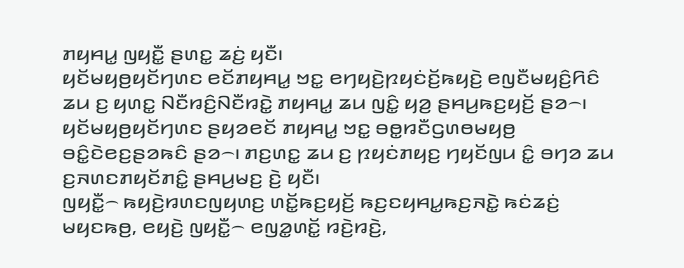ꤊꤟꤌꤣ꤭ ꤜꤟꤢꤪ꤭ ꤔꤛꤢ꤭ ꤘꤢꤦ꤬ ꤟꤢꤪ꤯
ꤟꤢꤩꤗꤟꤥ꤬ꤟꤢꤩꤚꤛꤢ ꤕꤢꤩꤊꤟꤌꤣ꤭ ꤠꤢ꤭ ꤕꤚꤟꤢꤧ꤬ꤐꤟꤢꤦꤢꤩ꤬ꤒꤟꤢꤧ꤬ ꤕꤜꤢꤪꤗꤟꤢꤨ꤬ꤖꤢꤨ ꤘꤣ ꤢ꤬ ꤟꤛꤢ꤭ ꤡꤢꤪꤙꤢꤨ꤬ꤡꤢꤪꤙꤢꤧ꤭ ꤊꤟꤌꤣ꤭ ꤘꤣ ꤜꤢꤨ꤭ ꤟꤤ꤬ ꤔꤌꤣ꤬ꤒꤢ꤬ꤟꤢꤩ꤬ ꤔꤤ꤮꤯ ꤟꤢꤩꤗꤟꤥ꤬ꤟꤢꤩꤚꤛꤢ ꤔꤟꤤꤕꤢꤩ ꤊꤟꤌꤣ꤭ ꤠꤢ꤭ ꤋꤥ꤭ꤙꤢꤪꤞꤛꤥꤗꤟꤥ꤬ ꤋꤢꤨ꤭ꤢꤧꤕꤢ꤬ꤔꤤꤒꤢꤨ ꤔꤤ꤮꤯ ꤊꤢ꤬ꤛꤢ꤭ ꤘꤣ ꤢ꤬ ꤐꤟꤢꤦꤊꤟꤢ꤬ ꤚꤟꤢꤩꤜꤣ ꤢꤨ꤭ ꤋꤚꤤ ꤘꤣ ꤢ꤬ꤏꤛꤢꤊꤟꤢꤩꤊꤢꤨ꤭ ꤔꤌꤣ꤬ꤗꤢ꤬ ꤢꤧ꤬ ꤟꤢꤪ꤯
ꤜꤟꤢꤪ꤭꤮ ꤒꤟꤢꤧ꤬ꤙꤛꤢꤜꤟꤛꤢ꤬ ꤛꤢꤩ꤭ꤒꤢ꤬ꤟꤢꤩ꤬ ꤒꤢ꤬ꤢꤟꤌꤣ꤭ꤒꤢ꤬ꤏꤢꤧ꤭ ꤒꤢꤦꤘꤢꤦ꤬ ꤗꤟꤢꤒꤥ꤬, ꤕꤟꤢꤧ꤬ ꤜꤟꤢꤪ꤭꤮ ꤕꤜꤤ꤭ꤛꤢꤩ꤭ ꤙꤢꤧ꤬ꤙꤢꤧ꤬,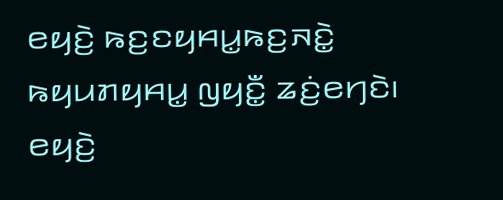ꤕꤟꤢꤧ꤬ ꤒꤢ꤬ꤢꤟꤌꤣ꤭ꤒꤢ꤬ꤏꤢꤧ꤭ ꤒꤟꤣꤊꤟꤌꤣ꤭ ꤜꤟꤢꤪ꤭ ꤘꤢꤦ꤬ꤕꤚꤢꤧ꤯ ꤕꤟꤢꤧ꤬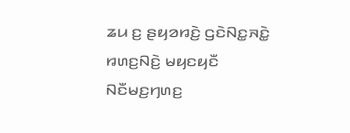ꤘꤣ ꤢ꤬ ꤔꤟꤤꤙꤢꤧ꤬ ꤞꤢꤧꤡꤢ꤭ꤏꤢꤧ꤭ ꤙꤛꤢ꤬ꤡꤢꤧ꤬ ꤗꤟꤢꤟꤢꤪ ꤡꤢꤪꤗꤢ꤬ꤚꤛꤢ꤬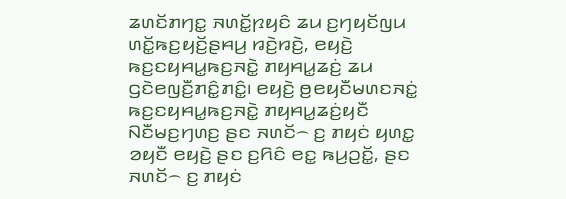ꤘꤛꤢꤩꤊꤚꤢ꤭ ꤏꤛꤢꤩ꤭ꤐꤟꤢꤨ ꤘꤣ ꤢ꤬ꤚꤟꤢꤩꤜꤣ ꤛꤢꤩ꤭ꤒꤢ꤬ꤟꤢꤩ꤬ꤔꤌꤣ꤬ ꤙꤢꤧ꤬ꤙꤢꤧ꤬, ꤕꤟꤢꤧ꤬ ꤒꤢ꤬ꤢꤟꤌꤣ꤭ꤒꤢ꤬ꤏꤢꤧ꤭ ꤊꤟꤌꤣ꤭ꤘꤢꤦ꤬ ꤘꤣ ꤞꤢꤧꤕꤜꤢꤪ꤬ꤊꤢꤨ꤭ꤊꤢꤨ꤭꤯ ꤕꤟꤢꤧ꤬ ꤥ꤬ꤕꤟꤢꤪꤗꤛꤢꤏꤢꤦ꤭ ꤒꤢ꤬ꤢꤟꤌꤣ꤭ꤒꤢ꤬ꤏꤢꤧ꤭ ꤊꤟꤌꤣ꤭ꤘꤢꤦ꤬ꤟꤢꤪ ꤡꤢꤪꤗꤢ꤬ꤚꤛꤢ꤬ ꤔꤢ ꤏꤛꤢꤩ꤮ ꤢ꤬ ꤊꤟꤢꤦ ꤟꤛꤢ꤭ ꤤꤟꤢꤪ ꤕꤟꤢꤧ꤬ ꤔꤢ ꤢ꤬ꤖꤢꤨ ꤕꤢ꤭ ꤒꤣ꤬ꤑꤢꤩ꤭, ꤔꤢ ꤏꤛꤢꤩ꤮ ꤢ꤬ ꤊꤟꤢꤦ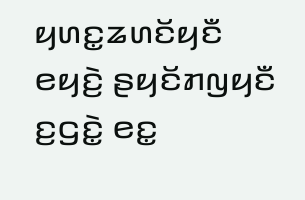ꤟꤛꤢ꤭ꤘꤛꤢꤩꤟꤢꤪ ꤕꤟꤢꤧ꤬ ꤔꤟꤢꤩꤊꤜꤟꤢꤪ ꤢ꤬ꤞꤢꤧ꤭ ꤕꤢ꤭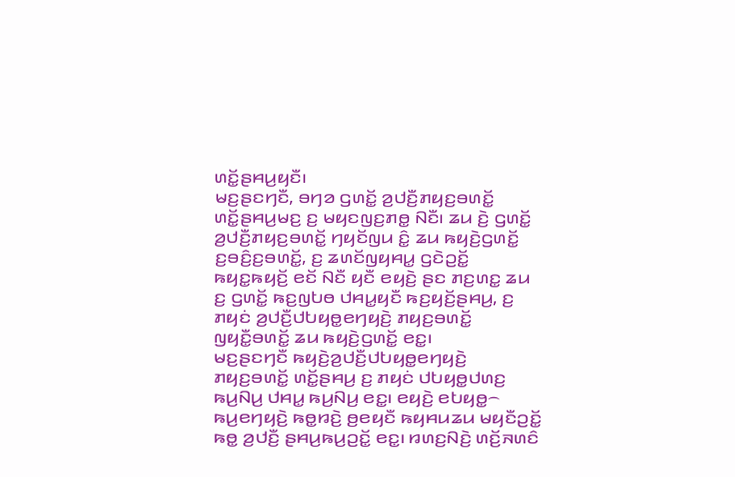ꤛꤢꤩ꤭ꤔꤌꤣ꤬ꤟꤢꤪ꤯
ꤗꤢ꤬ꤔꤢꤚꤢꤪ, ꤋꤚꤤ ꤞꤛꤢꤩ꤭ ꤤ꤬ꤓꤢꤪ꤬ꤊꤟꤢ꤬ꤋꤛꤢꤩ꤭ ꤛꤢꤩ꤭ꤔꤌꤣ꤬ꤗꤢ꤬ ꤢ꤬ ꤗꤟꤢꤜꤢ꤬ꤊꤥ꤭ ꤡꤢꤪ꤯ ꤘꤣ ꤢꤧ꤬ ꤞꤛꤢꤩ꤭ ꤤ꤬ꤓꤢꤪ꤬ꤊꤟꤢ꤬ꤋꤛꤢꤩ꤭ ꤚꤟꤢꤩꤜꤣ ꤢꤨ꤭ ꤘꤣ ꤒꤟꤢꤧ꤬ꤞꤛꤢꤩ꤭ ꤢ꤬ꤋꤢꤨ꤬ꤢ꤬ꤋꤛꤢꤩ꤭, ꤢ꤬ ꤘꤛꤢꤩꤜꤟꤌꤣ꤭ ꤞꤢꤧꤑꤢꤩ꤭ ꤒꤟꤢ꤭ꤒꤟꤢꤩ꤬ ꤕꤢꤩ ꤡꤢꤪ ꤟꤢꤪ ꤕꤟꤢꤧ꤬ ꤔꤢ ꤊꤢ꤬ꤛꤢ꤭ ꤘꤣ ꤢ꤬ ꤞꤛꤢꤩ꤭ ꤒꤢ꤬ꤜꤝꤥ ꤓꤌꤣ꤭ꤟꤢꤪ ꤒꤢ꤬ꤟꤢꤩ꤬ꤔꤌꤣ꤬, ꤢ꤬ ꤊꤟꤢꤦ ꤤ꤬ꤓꤢꤪ꤬ꤓꤝꤟꤥ꤭ꤕꤚꤟꤢꤧ꤬ ꤊꤟꤢ꤬ꤋꤛꤢꤩ꤭ ꤜꤟꤢꤪ꤭ꤋꤛꤢꤩ꤭ ꤘꤣ ꤒꤟꤢꤧ꤬ꤞꤛꤢꤩ꤭ ꤕꤢ꤭꤯
ꤗꤢ꤬ꤔꤢꤚꤢꤪ ꤒꤟꤢꤧ꤬ꤤ꤬ꤓꤢꤪ꤬ꤓꤝꤟꤥ꤭ꤕꤚꤟꤢꤧ꤬ ꤊꤟꤢ꤬ꤋꤛꤢꤩ꤭ ꤛꤢꤩ꤭ꤔꤌꤣ꤬ ꤢ꤬ ꤊꤟꤢꤦ ꤓꤝꤟꤥ꤭ꤓꤛꤢ꤬ ꤒꤣ꤬ꤡꤣ꤬ ꤓꤌꤣ꤭ ꤒꤣ꤬ꤡꤣ꤬ ꤕꤢ꤭꤯ ꤕꤟꤢꤧ꤬ ꤕꤝꤟꤥ꤭꤮ ꤒꤣ꤬ꤕꤚꤟꤢꤧ꤬ ꤒꤥ꤭ꤙꤢꤧ꤬ ꤥ꤬ꤕꤟꤢꤪ ꤒꤟꤌꤣꤘꤣ ꤗꤟꤢꤪꤑꤢꤩ꤭ ꤒꤥ꤭ ꤤ꤬ꤓꤢꤪ꤬ ꤔꤌꤣ꤬ꤒꤣ꤬ꤑꤢꤩ꤭ ꤕꤢ꤭꤯ ꤙꤛꤢ꤬ꤡꤢꤧ꤬ ꤛꤢꤩ꤬ꤏꤛꤢꤨ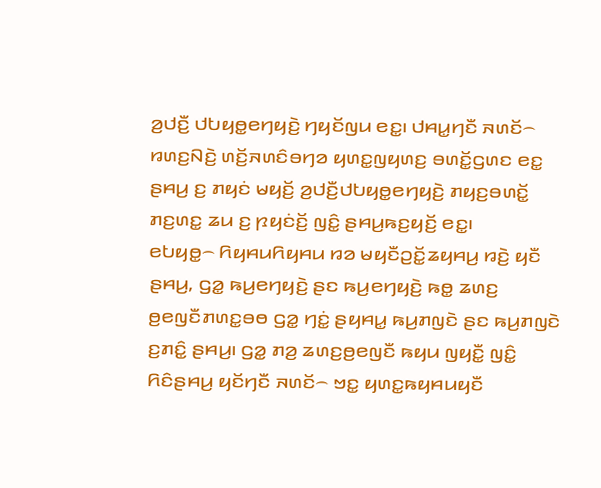ꤤ꤬ꤓꤢꤪ꤬ ꤓꤝꤟꤥ꤭ꤕꤚꤟꤢꤧ꤬ ꤚꤟꤢꤩꤜꤣ ꤕꤢ꤭꤯ ꤓꤌꤣ꤭ꤚꤢꤪ ꤏꤛꤢꤩ꤮ ꤙꤛꤢ꤬ꤡꤢꤧ꤬ ꤛꤢꤩ꤬ꤏꤛꤢꤨꤋꤚꤤ ꤟꤛꤢ꤭ꤜꤟꤛꤢ꤬ ꤋꤛꤢꤩ꤭ꤞꤛꤢ ꤕꤢ꤭ ꤔꤌꤣ꤬ ꤢ꤬ ꤊꤟꤢꤦ ꤗꤟꤢꤩ꤬ ꤤ꤬ꤓꤢꤪ꤬ꤓꤝꤟꤥ꤭ꤕꤚꤟꤢꤧ꤬ ꤊꤟꤢ꤬ꤋꤛꤢꤩ꤭ ꤊꤢ꤬ꤛꤢ꤭ ꤘꤣ ꤢ꤬ ꤐꤟꤢꤦꤢꤩ꤬ ꤜꤢꤨ꤭ ꤔꤌꤣ꤬ꤒꤢ꤬ꤟꤢꤩ꤬ ꤕꤢ꤭꤯
ꤕꤝꤟꤥ꤭꤮ ꤖꤟꤌꤣꤖꤟꤌꤣ ꤙꤤ ꤗꤟꤢꤪꤑꤢꤩ꤭ꤘꤟꤌꤣ꤬ ꤙꤢꤧ꤬ ꤟꤢꤪ ꤔꤌꤣ꤬, ꤞꤤ꤭ ꤒꤣ꤬ꤕꤚꤟꤢꤧ꤬ ꤔꤢ ꤒꤣ꤬ꤕꤚꤟꤢꤧ꤬ ꤒꤥ꤭ ꤘꤛꤢ꤬ ꤥ꤬ꤕꤜꤢꤪꤊꤛꤢ꤭ꤋꤥ ꤞꤤ꤭ ꤚꤢꤦ꤭ ꤔꤟꤌꤣ꤭ ꤒꤣ꤬ꤊꤜꤢꤧ ꤔꤢ ꤒꤣ꤬ꤊꤜꤢꤧ ꤢ꤬ꤊꤢꤨ꤭ ꤔꤌꤣ꤬꤯ ꤞꤤ꤭ ꤊꤤ꤬ ꤘꤛꤢ꤬ꤥ꤬ꤕꤜꤢꤪ ꤒꤟꤣ ꤜꤟꤢꤪ꤭ ꤜꤢꤨ꤭ ꤖꤢꤨꤔꤌꤣ꤬ ꤟꤢꤩꤚꤢꤪ ꤏꤛꤢꤩ꤮ ꤠꤢ꤭ ꤟꤛꤢ꤭ꤒꤟꤌꤣꤟꤢꤪ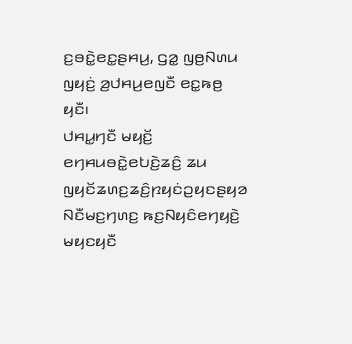ꤢ꤬ꤋꤢꤧ꤭ꤕꤢ꤭ꤔꤌꤣ꤬, ꤞꤤ꤭ ꤜꤥ꤬ꤡꤛꤣ ꤜꤟꤢꤦ꤬ ꤤ꤬ꤓꤌꤣ꤬ꤕꤜꤢꤪ ꤕꤢ꤭ꤒꤥ꤬ ꤟꤢꤪ꤯
ꤓꤌꤣ꤭ꤚꤢꤪ ꤗꤟꤢꤩ꤬ ꤕꤚꤌꤣꤋꤢꤧ꤭ꤕꤝꤢꤧ꤬ꤘꤢꤨ꤬ ꤘꤣ ꤜꤟꤢꤩꤘꤛꤢ꤬ꤘꤢꤨ꤬ꤐꤟꤢꤦꤑꤟꤢꤔꤟꤤ ꤡꤢꤪꤗꤢ꤬ꤚꤛꤢ꤬ ꤒꤢ꤬ꤡꤟꤢꤨꤕꤚꤟꤢꤧ꤬ ꤗꤟꤢꤟꤢꤪ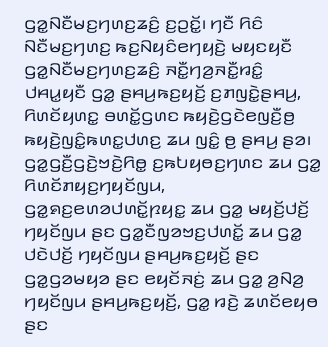ꤞꤤ꤭ꤡꤢꤪꤗꤢ꤬ꤚꤛꤢ꤬ꤘꤢꤨ꤬ ꤢ꤬ꤑꤢꤩ꤭꤯ ꤚꤢꤪ ꤖꤢꤨ ꤡꤢꤪꤗꤢ꤬ꤚꤛꤢ꤬ ꤒꤢ꤬ꤡꤟꤢꤨꤕꤚꤟꤢꤧ꤬ ꤗꤟꤢꤟꤢꤪ ꤞꤤ꤭ꤡꤢꤪꤗꤢ꤬ꤚꤛꤢ꤬ꤘꤢꤨ꤬ ꤏꤢꤪ꤭ꤚꤤ꤬ꤏꤢꤪ꤭ꤙꤢꤨ꤭ ꤓꤌꤣ꤭ꤟꤢꤪ ꤞꤤ꤭ ꤔꤌꤣ꤬ꤒꤢ꤬ꤟꤢꤩ꤬ ꤢ꤬ꤊꤜꤢꤧ꤭ꤔꤌꤣ꤬, ꤖꤛꤢꤩꤟꤛꤢ꤭ ꤋꤛꤢꤩ꤭ꤞꤛꤢ ꤒꤟꤢꤧ꤬ꤞꤢꤧꤕꤜꤢꤪ꤬ꤥ꤬ ꤒꤟꤢꤧ꤬ꤜꤢꤨ꤭ꤒꤛꤢ꤭ꤓꤛꤢ꤬ ꤘꤣ ꤜꤢꤨ꤭ ꤥ꤬ ꤔꤌꤣ꤬ ꤔꤤ꤯
ꤞꤤ꤭ꤞꤢꤪ꤬ꤞꤢꤧ꤬ꤠꤢꤧ꤬ꤖꤥ꤭ ꤢ꤬ꤒꤝꤟꤥꤢ꤬ꤚꤛꤢ ꤘꤣ ꤞꤤ꤭ ꤖꤛꤢꤩꤊꤟꤢ꤬ꤚꤟꤢꤩꤜꤣ, ꤞꤤ꤭ꤎꤢ꤬ꤕꤛꤤꤓꤛꤢꤩ꤭ꤐꤟꤢ꤭ ꤘꤣ ꤞꤤ꤭ ꤗꤟꤢꤩ꤬ꤓꤢꤩ꤬ ꤚꤟꤢꤩꤜꤣ ꤔꤢ ꤞꤤ꤭ꤢꤪꤜꤤꤠꤢ꤬ꤓꤛꤢꤩ꤭ ꤘꤣ ꤞꤤ꤭ ꤓꤢꤧꤓꤢꤩ꤬ ꤚꤟꤢꤩꤜꤣ ꤔꤌꤣ꤬ꤒꤢ꤬ꤟꤢꤩ꤬ ꤔꤢ ꤞꤤ꤭ꤞꤤꤗꤟꤤ ꤔꤢ ꤕꤟꤢꤩꤏꤢꤦ꤬ ꤘꤣ ꤞꤤ꤭ ꤤ꤬ꤡꤤ꤬ ꤚꤟꤢꤩꤜꤣ ꤔꤌꤣ꤬ꤒꤢ꤬ꤟꤢꤩ꤬, ꤞꤤ꤭ ꤙꤢꤧ꤬ ꤘꤛꤢꤩꤕꤟꤥ ꤔꤢ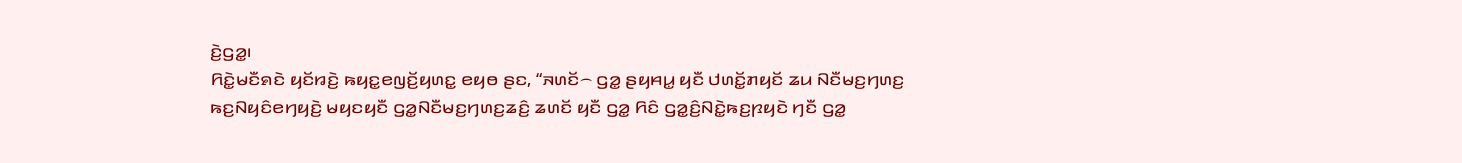ꤢꤧ꤬ꤞꤤ꤭꤯
ꤖꤢꤧ꤭ꤗꤢꤪꤎꤢꤧ ꤟꤢꤩꤙꤢꤧ꤬ ꤒꤟꤢ꤭ꤕꤜꤢꤩ꤬ꤟꤛꤢ꤭ ꤕꤟꤥ ꤔꤢ, “ꤏꤛꤢꤩ꤮ ꤞꤤ꤭ ꤔꤟꤌꤣ꤭ ꤟꤢꤪ ꤓꤛꤢꤩ꤭ꤊꤟꤢꤩ ꤘꤣ ꤡꤢꤪꤗꤢ꤬ꤚꤛꤢ꤬ ꤒꤢ꤬ꤡꤟꤢꤨꤕꤚꤟꤢꤧ꤬ ꤗꤟꤢꤟꤢꤪ ꤞꤤ꤭ꤡꤢꤪꤗꤢ꤬ꤚꤛꤢ꤬ꤘꤢꤨ꤬ ꤘꤛꤢꤩ ꤟꤢꤪ ꤞꤤ꤭ ꤖꤢꤨ ꤞꤤ꤭ꤢꤨ꤬ꤡꤢꤧ꤭ꤒꤢ꤬ꤐꤟꤢꤧ ꤚꤢꤪ ꤞꤤ꤭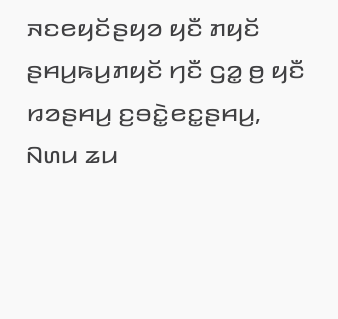ꤏꤢꤕꤟꤢꤩꤔꤟꤤ ꤟꤢꤪ ꤊꤟꤢꤩ ꤔꤌꤣ꤬ꤒꤣ꤬ꤊꤟꤢꤩ ꤚꤢꤪ ꤞꤤ꤭ ꤥ꤬ ꤟꤢꤪ ꤙꤤꤔꤌꤣ꤬ ꤢ꤬ꤋꤢꤧ꤭ꤕꤢ꤭ꤔꤌꤣ꤬,
ꤡꤛꤣ ꤘꤣ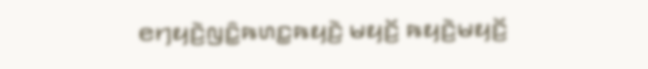ꤕꤚꤟꤢꤧ꤬ꤜꤢꤨ꤭ꤒꤛꤢ꤭ꤒꤟꤢꤧ꤬ ꤗꤟꤢꤩ꤬ ꤒꤟꤢꤧ꤬ꤗꤟꤢꤩ꤬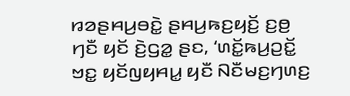ꤙꤤꤔꤌꤣ꤬ꤋꤢꤧ꤭ ꤔꤌꤣ꤬ꤒꤢ꤬ꤟꤢꤩ꤬ ꤢ꤬ꤥ꤬ ꤚꤢꤪ ꤟꤢꤩ ꤢꤧ꤬ꤞꤤ꤭ ꤔꤢ, ‘ꤛꤢꤩ꤭ꤒꤣ꤬ꤑꤢꤩ꤭ ꤠꤢ꤭ ꤟꤢꤩꤜꤟꤌꤣ꤭ ꤟꤢꤪ ꤡꤢꤪꤗꤢ꤬ꤚꤛꤢ꤬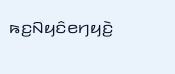ꤒꤢ꤬ꤡꤟꤢꤨꤕꤚꤟꤢꤧ꤬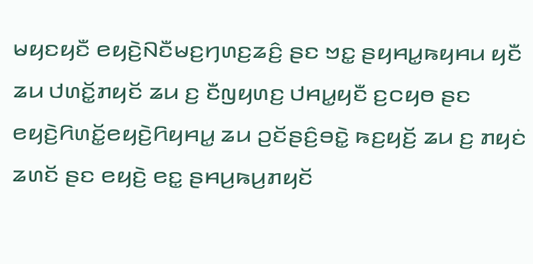ꤗꤟꤢꤟꤢꤪ ꤕꤟꤢꤧ꤬ꤡꤢꤪꤗꤢ꤬ꤚꤛꤢ꤬ꤘꤢꤨ꤬ ꤔꤢ ꤠꤢ꤭ ꤔꤟꤌꤣ꤭ꤒꤟꤌꤣ ꤟꤢꤪ ꤘꤣ ꤓꤛꤢꤩ꤭ꤊꤟꤢꤩ ꤘꤣ ꤢ꤬ ꤢꤪꤜꤟꤛꤢ꤬ ꤓꤌꤣ꤭ꤟꤢꤪ ꤢ꤬ꤍꤟꤥ ꤔꤢ ꤕꤟꤢꤧ꤬ꤖꤛꤢꤩ꤭ꤕꤟꤢꤧ꤬ꤖꤟꤌꤣ꤭ ꤘꤣ ꤑꤢꤩꤔꤢꤨ꤬ꤋꤢꤧ꤭ ꤒꤢ꤬ꤟꤢꤩ꤬ ꤘꤣ ꤢ꤬ ꤊꤟꤢꤦ ꤘꤛꤢꤩ ꤔꤢ ꤕꤟꤢꤧ꤬ ꤕꤢ꤭ ꤔꤌꤣ꤬ꤒꤣ꤬ꤊꤟꤢꤩ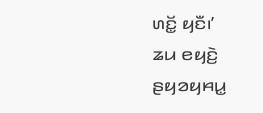ꤛꤢꤩ꤭ ꤟꤢꤪ꤯’
ꤘꤣ ꤕꤟꤢꤧ꤬ ꤔꤟꤤꤟꤌꤣ꤭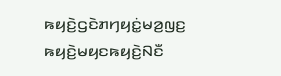ꤒꤟꤢꤧ꤬ꤞꤢꤧꤊꤚꤟꤢꤦ꤭ꤗꤤ꤬ꤜꤢ꤬ ꤒꤟꤢꤧ꤬ꤗꤟꤢꤒꤟꤢꤧ꤬ꤡꤢꤪ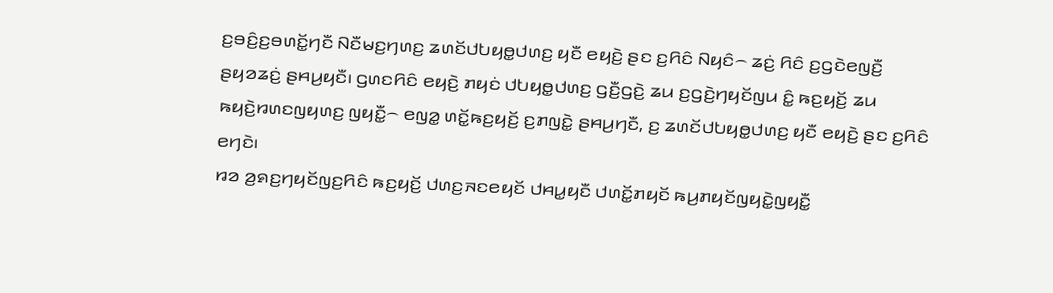ꤢ꤬ꤋꤢꤨ꤬ꤢ꤬ꤋꤛꤢꤩ꤭ꤚꤢꤪ ꤡꤢꤪꤗꤢ꤬ꤚꤛꤢ꤬ ꤘꤛꤢꤩꤓꤝꤟꤥ꤭ꤓꤛꤢ꤬ ꤟꤢꤪ ꤕꤟꤢꤧ꤬ ꤔꤢ ꤢ꤬ꤖꤢꤨ ꤡꤟꤢꤨ꤮ ꤘꤢꤦ꤬ ꤖꤢꤨ ꤢ꤬ꤞꤢꤧꤕꤜꤢꤪ꤬ ꤔꤟꤤꤘꤢꤦ꤬ ꤔꤌꤣ꤬ꤟꤢꤪ꤯ ꤞꤛꤢꤖꤢꤨ ꤕꤟꤢꤧ꤬ ꤊꤟꤢꤦ ꤓꤝꤟꤥ꤭ꤓꤛꤢ꤬ ꤞꤢꤪ꤬ꤞꤢꤧ꤬ ꤘꤣ ꤢ꤬ꤞꤢꤧ꤬ꤚꤟꤢꤩꤜꤣ ꤢꤨ꤭ ꤒꤢ꤬ꤟꤢꤩ꤬ ꤘꤣ ꤒꤟꤢꤧ꤬ꤙꤛꤢꤜꤟꤛꤢ꤬ ꤜꤟꤢꤪ꤭꤮ ꤕꤜꤤ꤭ ꤛꤢꤩ꤭ꤒꤢ꤬ꤟꤢꤩ꤬ ꤢ꤬ꤊꤜꤢꤧ꤭ ꤔꤌꤣ꤬ꤚꤢꤪ, ꤢ꤬ ꤘꤛꤢꤩꤓꤝꤟꤥ꤭ꤓꤛꤢ꤬ ꤟꤢꤪ ꤕꤟꤢꤧ꤬ ꤔꤢ ꤢ꤬ꤖꤢꤨ ꤕꤚꤢꤧ꤯
ꤙꤤ ꤤ꤬ꤎꤢ꤬ꤚꤟꤢꤩꤜꤢ꤬ꤖꤢꤨ ꤒꤢ꤬ꤟꤢꤩ꤬ ꤓꤛꤢ꤬ꤏꤢꤕꤟꤢꤩ ꤓꤌꤣ꤭ꤟꤢꤪ ꤓꤛꤢꤩ꤭ꤊꤟꤢꤩ ꤒꤣ꤬ꤊꤟꤢꤩꤜꤟꤢꤧ꤭ꤜꤟꤢꤪ꤭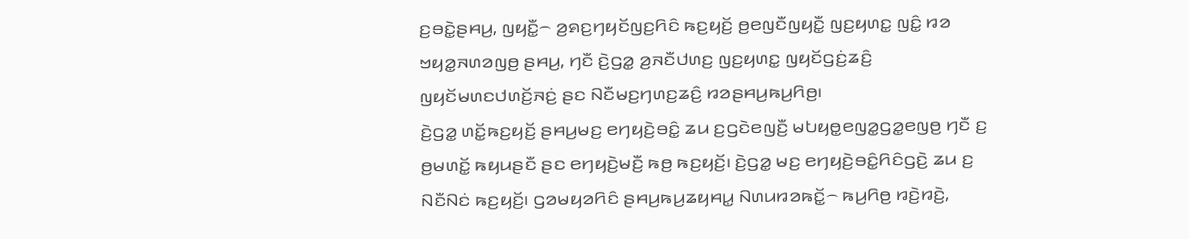ꤢ꤬ꤋꤢꤧ꤭ꤔꤌꤣ꤬, ꤜꤟꤢꤪ꤭꤮ ꤤ꤬ꤎꤢ꤬ꤚꤟꤢꤩꤜꤢ꤬ꤖꤢꤨ ꤒꤢ꤬ꤟꤢꤩ꤬ ꤥ꤬ꤕꤜꤢꤪꤜꤟꤢꤪ꤭ ꤜꤢ꤬ꤟꤛꤢ꤭ ꤜꤢꤨ꤭ ꤙꤤ ꤠꤟꤤ꤭ꤏꤛꤤꤜꤥ꤬ ꤔꤌꤣ꤬, ꤚꤢꤪ ꤢꤧ꤬ꤞꤤ꤭ ꤤ꤬ꤏꤢꤪꤓꤛꤢ꤬ ꤜꤢ꤬ꤟꤛꤢ꤭ ꤜꤟꤢꤩꤞꤢꤦ꤬ꤘꤢꤨ꤬ ꤜꤟꤢꤩꤗꤛꤢꤓꤛꤢꤩ꤬ꤏꤢꤦ꤬ ꤔꤢ ꤡꤢꤪꤗꤢ꤬ꤚꤛꤢ꤬ꤘꤢꤨ꤬ ꤙꤤꤔꤌꤣ꤬ꤒꤣ꤬ꤖꤥ꤬꤯
ꤢꤧ꤬ꤞꤤ꤭ ꤛꤢꤩ꤭ꤒꤢ꤬ꤟꤢꤩ꤬ ꤔꤌꤣ꤬ꤗꤢ꤬ ꤕꤚꤟꤢꤧ꤬ꤋꤢꤨ꤭ ꤘꤣ ꤢ꤬ꤞꤢꤧꤕꤜꤢꤪ꤬ ꤗꤝꤟꤥ꤭ꤕꤜꤤ꤭ꤞꤤ꤭ꤕꤜꤥ꤬ ꤚꤢꤪ ꤢ꤬ ꤥ꤬ꤗꤛꤢꤩ꤭ ꤒꤟꤣꤔꤢꤪ ꤔꤢ ꤕꤚꤟꤢꤧ꤬ꤗꤢꤪ꤬ ꤒꤥ꤬ ꤒꤢ꤬ꤟꤢꤩ꤬꤯ ꤢꤧ꤬ꤞꤤ꤭ ꤗꤢ꤬ ꤕꤚꤟꤢꤧ꤬ꤋꤢꤨ꤭ꤖꤢꤨꤞꤢꤧ꤬ ꤘꤣ ꤢ꤬ ꤡꤢꤪꤡꤢꤦ ꤒꤢ꤬ꤟꤢꤩ꤬꤯ ꤞꤤꤗꤟꤤꤖꤢꤨ ꤔꤌꤣ꤬ꤒꤣ꤬ꤘꤟꤌꤣ꤭ ꤡꤛꤣꤙꤤꤒꤢꤩ꤭꤮ ꤒꤣ꤬ꤖꤥ꤬ ꤙꤢꤧ꤬ꤙꤢꤧ꤬,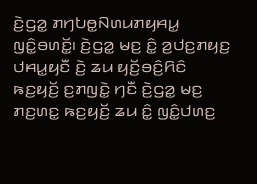ꤢꤧ꤬ꤞꤤ꤭ ꤊꤚꤝꤥ꤭ꤡꤛꤣꤊꤟꤌꤣ꤭ ꤜꤢꤨ꤭ꤋꤛꤢꤩ꤭꤯ ꤢꤧ꤬ꤞꤤ꤭ ꤗꤢ꤬ ꤢꤨ꤭ ꤤ꤬ꤓꤢ꤬ꤊꤟꤢ꤬ ꤓꤌꤣ꤭ꤟꤢꤪ ꤢꤧ꤬ ꤘꤣ ꤟꤢꤩ꤬ꤋꤢꤨ꤬ꤖꤢꤨ ꤒꤢ꤬ꤟꤢꤩ꤬ ꤢ꤬ꤊꤜꤢꤧ꤭ ꤚꤢꤪ ꤢꤧ꤬ꤞꤤ꤭ ꤗꤢ꤬ ꤊꤢ꤬ꤛꤢ꤭ ꤒꤢ꤬ꤟꤢꤩ꤬ ꤘꤣ ꤢꤨ꤭ ꤜꤢꤨ꤭ꤓꤛꤢ꤬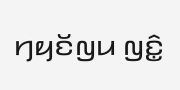ꤚꤟꤢꤩꤜꤣ ꤜꤢꤨ꤭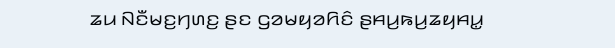ꤘꤣ ꤡꤢꤪꤗꤢ꤬ꤚꤛꤢ꤬ ꤔꤢ ꤞꤤꤗꤟꤤꤖꤢꤨ ꤔꤌꤣ꤬ꤒꤣ꤬ꤘꤟꤌꤣ꤭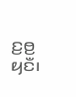ꤢ꤬ꤥ꤬ ꤟꤢꤪ꤯